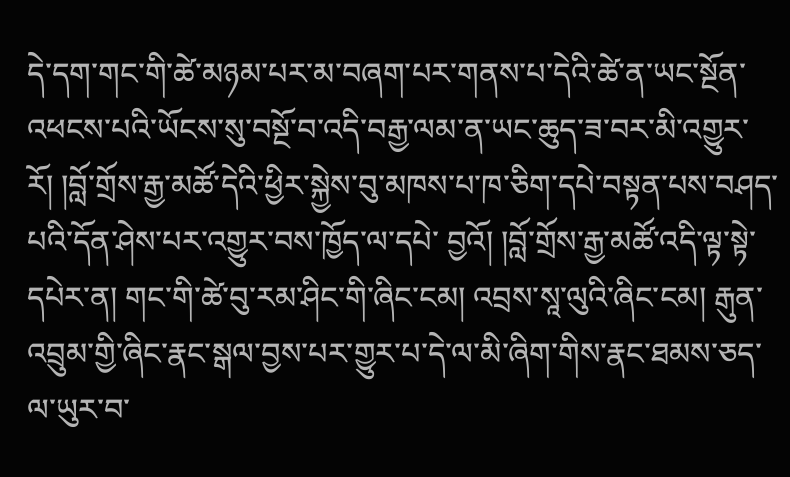དེ་དག་གང་གི་ཚེ་མཉམ་པར་མ་བཞག་པར་གནས་པ་དེའི་ཚེ་ན་ཡང་སྔོན་འཕངས་པའི་ཡོངས་སུ་བསྔོ་བ་འདི་བརྒྱ་ལམ་ན་ཡང་ཆུད་ཟ་བར་མི་འགྱུར་རོ། །བློ་གྲོས་རྒྱ་མཚོ་དེའི་ཕྱིར་སྐྱེས་བུ་མཁས་པ་ཁ་ཅིག་དཔེ་བསྟན་པས་བཤད་པའི་དོན་ཤེས་པར་འགྱུར་བས་ཁྱོད་ལ་དཔེ་ བྱའོ། །བློ་གྲོས་རྒྱ་མཚོ་འདི་ལྟ་སྟེ་དཔེར་ན། གང་གི་ཚེ་བུ་རམ་ཤིང་གི་ཞིང་ངམ། འབྲས་སཱ་ལུའི་ཞིང་ངམ། རྒུན་འབྲུམ་གྱི་ཞིང་རྣང་སྒལ་བྱས་པར་གྱུར་པ་དེ་ལ་མི་ཞིག་གིས་རྣང་ཐམས་ཅད་ལ་ཡུར་བ་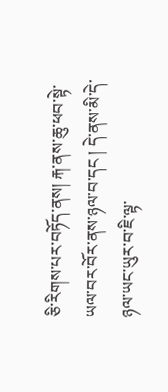ཅི་རིགས་པར་བཏོད་ནས། རྐ་ནས་ཆུ་ཕབ་སྟེ་ཡལ་བར་བོར་ནས་ཉལ་བ་དང ། དེ་ནས་མི་དེ་ཉལ་ཡང་ཡུར་བ་ཇི་ལྟ་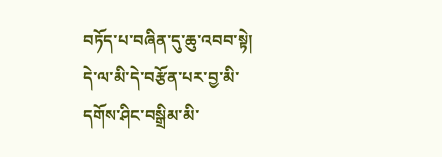བཏོད་པ་བཞིན་དུ་ཆུ་འབབ་སྟེ། དེ་ལ་མི་དེ་བརྩོན་པར་བྱ་མི་དགོས་ཤིང་བསྒྲིམ་མི་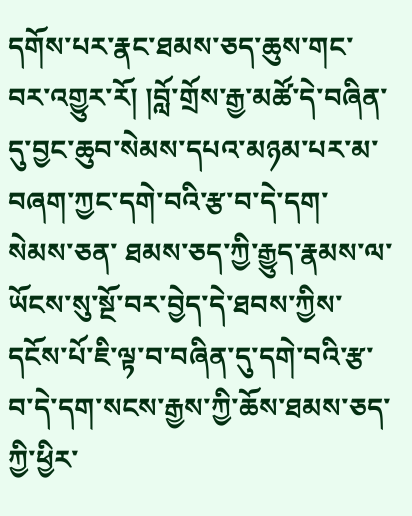དགོས་པར་རྣང་ཐམས་ཅད་ཆུས་གང་བར་འགྱུར་རོ། །བློ་གྲོས་རྒྱ་མཚོ་དེ་བཞིན་དུ་བྱང་ཆུབ་སེམས་དཔའ་མཉམ་པར་མ་བཞག་ཀྱང་དགེ་བའི་རྩ་བ་དེ་དག་སེམས་ཅན་ ཐམས་ཅད་ཀྱི་རྒྱུད་རྣམས་ལ་ཡོངས་སུ་སྔོ་བར་བྱེད་དེ་ཐབས་ཀྱིས་དངོས་པོ་ཇི་ལྟ་བ་བཞིན་དུ་དགེ་བའི་རྩ་བ་དེ་དག་སངས་རྒྱས་ཀྱི་ཆོས་ཐམས་ཅད་ཀྱི་ཕྱིར་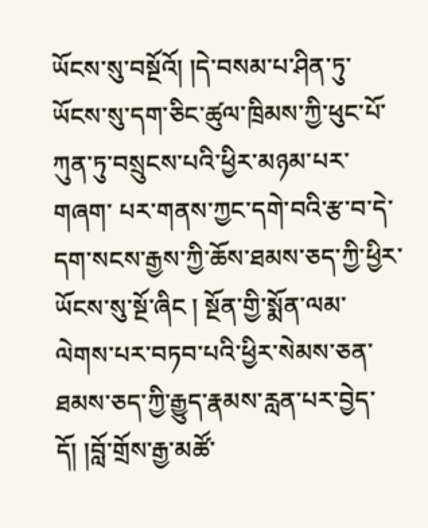ཡོངས་སུ་བསྔོའོ། །དེ་བསམ་པ་ཤིན་ཏུ་ཡོངས་སུ་དག་ཅིང་ཚུལ་ཁྲིམས་ཀྱི་ཕུང་པོ་ཀུན་ཏུ་བསྲུངས་པའི་ཕྱིར་མཉམ་པར་གཞག་ པར་གནས་ཀྱང་དགེ་བའི་རྩ་བ་དེ་དག་སངས་རྒྱས་ཀྱི་ཆོས་ཐམས་ཅད་ཀྱི་ཕྱིར་ཡོངས་སུ་སྔོ་ཞིང ། སྔོན་གྱི་སྨོན་ལམ་ལེགས་པར་བཏབ་པའི་ཕྱིར་སེམས་ཅན་ཐམས་ཅད་ཀྱི་རྒྱུད་རྣམས་རླན་པར་བྱེད་དོ། །བློ་གྲོས་རྒྱ་མཚོ་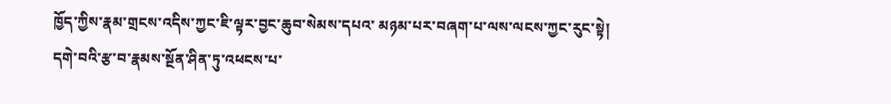ཁྱོད་ཀྱིས་རྣམ་གྲངས་འདིས་ཀྱང་ཇི་ལྟར་བྱང་ཆུབ་སེམས་དཔའ་ མཉམ་པར་བཞག་པ་ལས་ལངས་ཀྱང་རུང་སྟེ། དགེ་བའི་རྩ་བ་རྣམས་སྔོན་ཤིན་ཏུ་འཕངས་པ་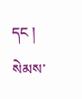དང ། སེམས་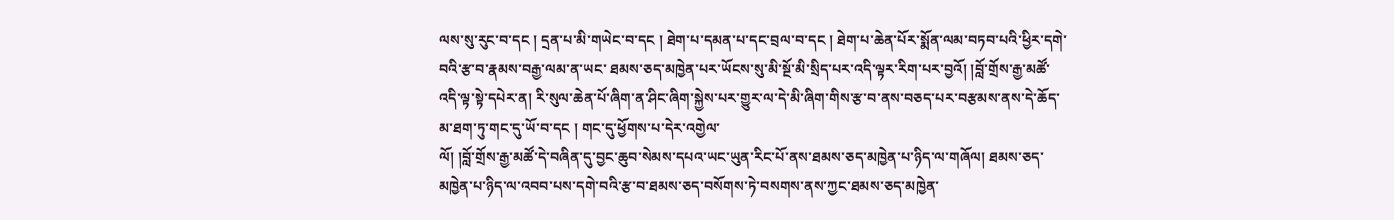ལས་སུ་རུང་བ་དང ། དྲན་པ་མི་གཡེང་བ་དང ། ཐེག་པ་དམན་པ་དང་བྲལ་བ་དང ། ཐེག་པ་ཆེན་པོར་སྨོན་ལམ་བཏབ་པའི་ཕྱིར་དགེ་བའི་རྩ་བ་རྣམས་བརྒྱ་ལམ་ན་ཡང་ ཐམས་ཅད་མཁྱེན་པར་ཡོངས་སུ་མི་སྔོ་མི་སྲིད་པར་འདི་ལྟར་རིག་པར་བྱའོ། །བློ་གྲོས་རྒྱ་མཚོ་འདི་ལྟ་སྟེ་དཔེར་ན། རི་སུལ་ཆེན་པོ་ཞིག་ན་ཤིང་ཞིག་སྐྱེས་པར་གྱུར་ལ་དེ་མི་ཞིག་གིས་རྩ་བ་ནས་བཅད་པར་བརྩམས་ནས་དེ་ཆོད་མ་ཐག་ཏུ་གང་དུ་ཡོ་བ་དང ། གང་དུ་ཕྱོགས་པ་དེར་འགྱེལ་
ལོ། །བློ་གྲོས་རྒྱ་མཚོ་དེ་བཞིན་དུ་བྱང་ཆུབ་སེམས་དཔའ་ཡང་ཡུན་རིང་པོ་ནས་ཐམས་ཅད་མཁྱེན་པ་ཉིད་ལ་གཞོལ། ཐམས་ཅད་མཁྱེན་པ་ཉིད་ལ་འབབ་པས་དགེ་བའི་རྩ་བ་ཐམས་ཅད་བསོགས་ཏེ་བསགས་ནས་ཀྱང་ཐམས་ཅད་མཁྱེན་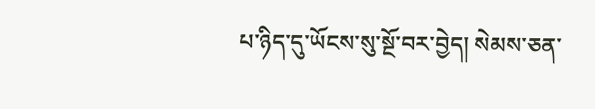པ་ཉིད་དུ་ཡོངས་སུ་སྔོ་བར་བྱེད། སེམས་ཅན་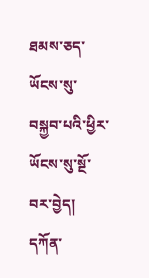ཐམས་ཅད་ཡོངས་སུ་བསྐྱབ་པའི་ཕྱིར་ཡོངས་སུ་སྔོ་བར་བྱེད། དཀོན་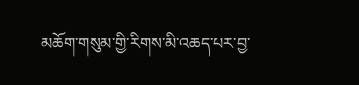མཆོག་གསུམ་གྱི་རིགས་མི་འཆད་པར་བྱ་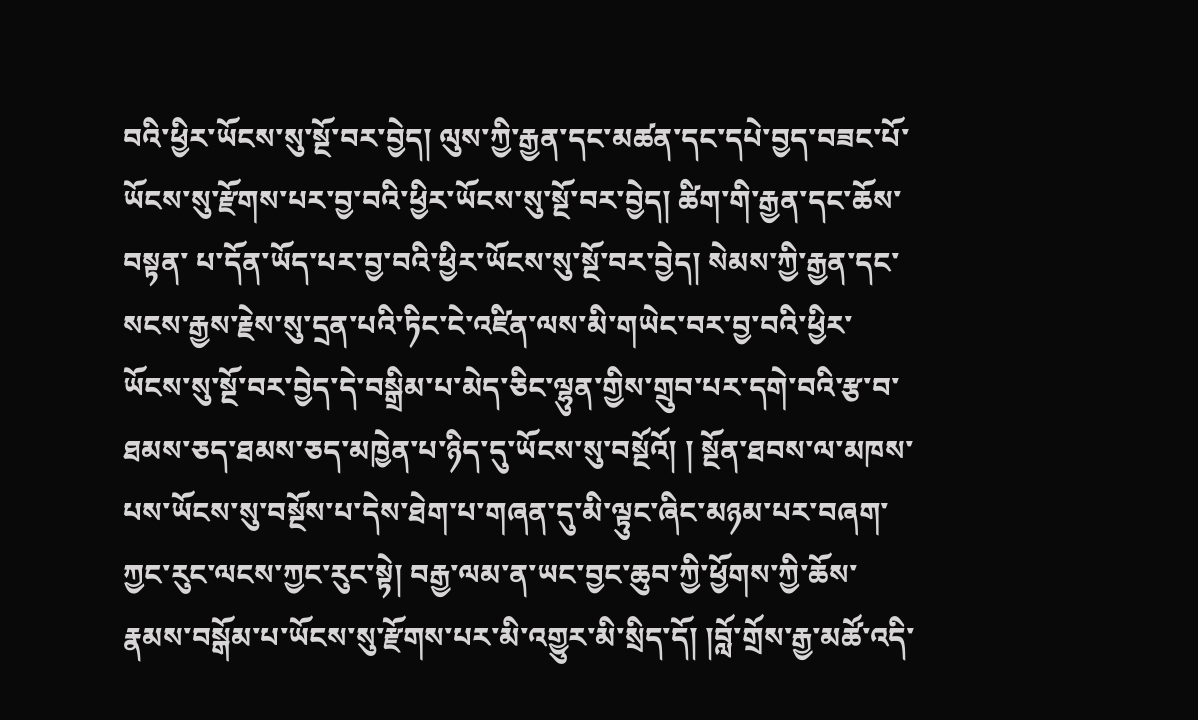བའི་ཕྱིར་ཡོངས་སུ་སྔོ་བར་བྱེད། ལུས་ཀྱི་རྒྱན་དང་མཚན་དང་དཔེ་བྱད་བཟང་པོ་ཡོངས་སུ་རྫོགས་པར་བྱ་བའི་ཕྱིར་ཡོངས་སུ་སྔོ་བར་བྱེད། ཚིག་གི་རྒྱན་དང་ཆོས་བསྟན་ པ་དོན་ཡོད་པར་བྱ་བའི་ཕྱིར་ཡོངས་སུ་སྔོ་བར་བྱེད། སེམས་ཀྱི་རྒྱན་དང་སངས་རྒྱས་རྗེས་སུ་དྲན་པའི་ཏིང་ངེ་འཛིན་ལས་མི་གཡེང་བར་བྱ་བའི་ཕྱིར་ཡོངས་སུ་སྔོ་བར་བྱེད་དེ་བསྒྲིམ་པ་མེད་ཅིང་ལྷུན་གྱིས་གྲུབ་པར་དགེ་བའི་རྩ་བ་ཐམས་ཅད་ཐམས་ཅད་མཁྱེན་པ་ཉིད་དུ་ཡོངས་སུ་བསྔོའོ། ། སྔོན་ཐབས་ལ་མཁས་པས་ཡོངས་སུ་བསྔོས་པ་དེས་ཐེག་པ་གཞན་དུ་མི་ལྟུང་ཞིང་མཉམ་པར་བཞག་ཀྱང་རུང་ལངས་ཀྱང་རུང་སྟེ། བརྒྱ་ལམ་ན་ཡང་བྱང་ཆུབ་ཀྱི་ཕྱོགས་ཀྱི་ཆོས་རྣམས་བསྒོམ་པ་ཡོངས་སུ་རྫོགས་པར་མི་འགྱུར་མི་སྲིད་དོ། །བློ་གྲོས་རྒྱ་མཚོ་འདི་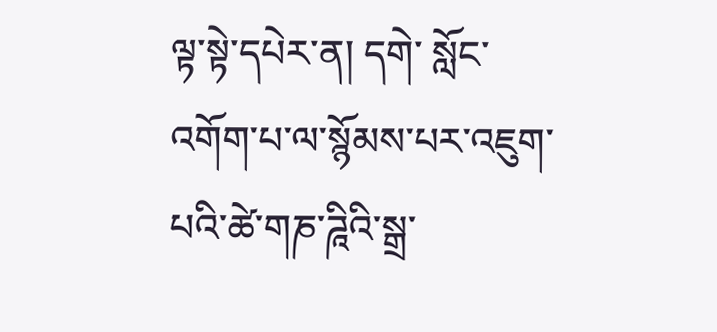ལྟ་སྟེ་དཔེར་ན། དགེ་ སློང་འགོག་པ་ལ་སྙོམས་པར་འཇུག་པའི་ཚེ་གཎ་ཌཱིའི་སྒྲ་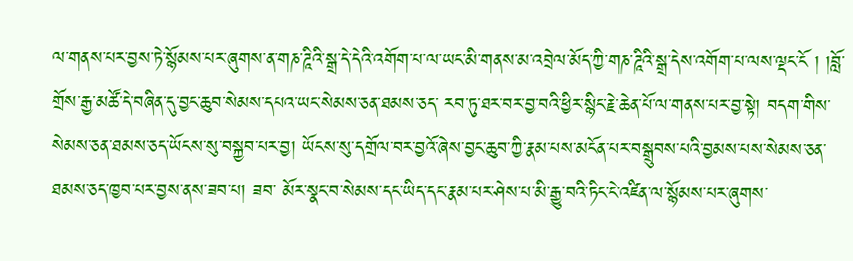ལ་གནས་པར་བྱས་ཏེ་སྙོམས་པར་ཞུགས་ན་གཎ་ཌཱིའི་སྒྲ་དེ་དེའི་འགོག་པ་ལ་ཡང་མི་གནས་མ་འབྲེལ་མོད་ཀྱི་གཎ་ཌཱིའི་སྒྲ་དེས་འགོག་པ་ལས་ལྡང་ངོ ། །བློ་གྲོས་རྒྱ་མཚོ་དེ་བཞིན་དུ་བྱང་ཆུབ་སེམས་དཔའ་ཡང་སེམས་ཅན་ཐམས་ཅད་ རབ་ཏུ་ཐར་བར་བྱ་བའི་ཕྱིར་སྙིང་རྗེ་ཆེན་པོ་ལ་གནས་པར་བྱ་སྟེ། བདག་གིས་སེམས་ཅན་ཐམས་ཅད་ཡོངས་སུ་བསྐྱབ་པར་བྱ། ཡོངས་སུ་དགྲོལ་བར་བྱའོ་ཞེས་བྱང་ཆུབ་ཀྱི་རྣམ་པས་མངོན་པར་བསྒྲུབས་པའི་བྱམས་པས་སེམས་ཅན་ཐམས་ཅད་ཁྱབ་པར་བྱས་ནས་ཟབ་པ། ཟབ་ མོར་སྣང་བ་སེམས་དང་ཡིད་དང་རྣམ་པར་ཤེས་པ་མི་རྒྱུ་བའི་ཏིང་ངེ་འཛིན་ལ་སྙོམས་པར་ཞུགས་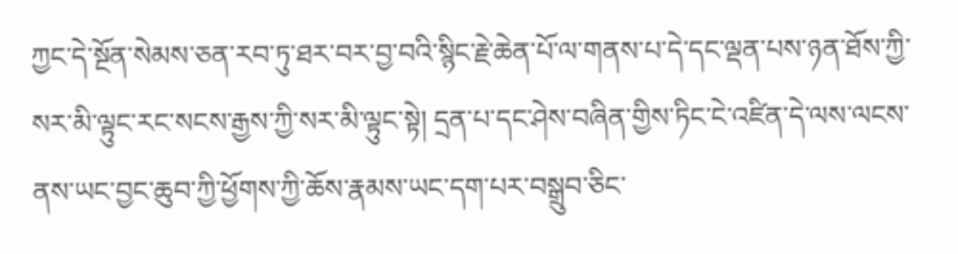ཀྱང་དེ་སྔོན་སེམས་ཅན་རབ་ཏུ་ཐར་བར་བྱ་བའི་སྙིང་རྗེ་ཆེན་པོ་ལ་གནས་པ་དེ་དང་ལྡན་པས་ཉན་ཐོས་ཀྱི་སར་མི་ལྟུང་རང་སངས་རྒྱས་ཀྱི་སར་མི་ལྟུང་སྟེ། དྲན་པ་དང་ཤེས་བཞིན་གྱིས་ཏིང་ངེ་འཛིན་དེ་ལས་ལངས་
ནས་ཡང་བྱང་ཆུབ་ཀྱི་ཕྱོགས་ཀྱི་ཆོས་རྣམས་ཡང་དག་པར་བསྒྲུབ་ཅིང་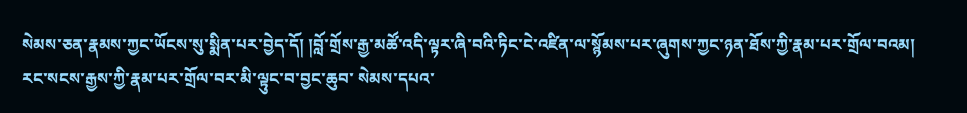སེམས་ཅན་རྣམས་ཀྱང་ཡོངས་སུ་སྨིན་པར་བྱེད་དོ། །བློ་གྲོས་རྒྱ་མཚོ་འདི་ལྟར་ཞི་བའི་ཏིང་ངེ་འཛིན་ལ་སྙོམས་པར་ཞུགས་ཀྱང་ཉན་ཐོས་ཀྱི་རྣམ་པར་གྲོལ་བའམ། རང་སངས་རྒྱས་ཀྱི་རྣམ་པར་གྲོལ་བར་མི་ལྟུང་བ་བྱང་ཆུབ་ སེམས་དཔའ་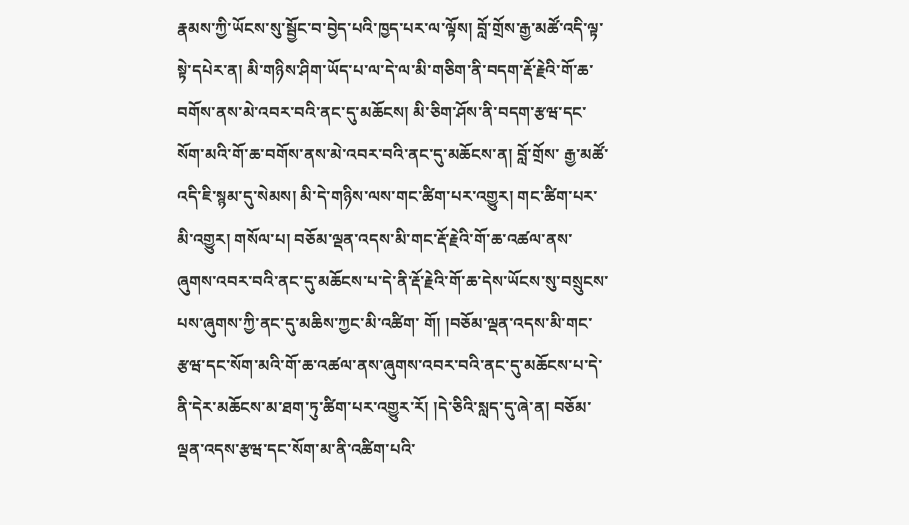རྣམས་ཀྱི་ཡོངས་སུ་སྦྱོང་བ་བྱེད་པའི་ཁྱད་པར་ལ་ལྟོས། བློ་གྲོས་རྒྱ་མཚོ་འདི་ལྟ་སྟེ་དཔེར་ན། མི་གཉིས་ཤིག་ཡོད་པ་ལ་དེ་ལ་མི་གཅིག་ནི་བདག་རྡོ་རྗེའི་གོ་ཆ་བགོས་ནས་མེ་འབར་བའི་ནང་དུ་མཆོངས། མི་ཅིག་ཤོས་ནི་བདག་རྩཝ་དང་སོག་མའི་གོ་ཆ་བགོས་ནས་མེ་འབར་བའི་ནང་དུ་མཆོངས་ན། བློ་གྲོས་ རྒྱ་མཚོ་འདི་ཇི་སྙམ་དུ་སེམས། མི་དེ་གཉིས་ལས་གང་ཚིག་པར་འགྱུར། གང་ཚིག་པར་མི་འགྱུར། གསོལ་པ། བཅོམ་ལྡན་འདས་མི་གང་རྡོ་རྗེའི་གོ་ཆ་འཚལ་ནས་ཞུགས་འབར་བའི་ནང་དུ་མཆོངས་པ་དེ་ནི་རྡོ་རྗེའི་གོ་ཆ་དེས་ཡོངས་སུ་བསྲུངས་པས་ཞུགས་ཀྱི་ནང་དུ་མཆིས་ཀྱང་མི་འཚིག་ གོ། །བཅོམ་ལྡན་འདས་མི་གང་རྩཝ་དང་སོག་མའི་གོ་ཆ་འཚལ་ནས་ཞུགས་འབར་བའི་ནང་དུ་མཆོངས་པ་དེ་ནི་དེར་མཆོངས་མ་ཐག་ཏུ་ཚིག་པར་འགྱུར་རོ། །དེ་ཅིའི་སླད་དུ་ཞེ་ན། བཅོམ་ལྡན་འདས་རྩཝ་དང་སོག་མ་ནི་འཚིག་པའི་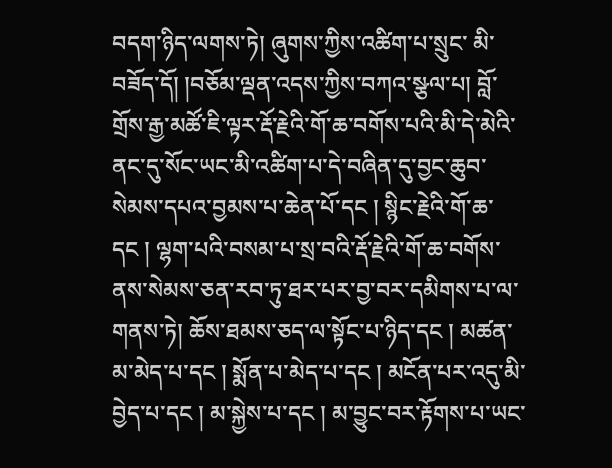བདག་ཉིད་ལགས་ཏེ། ཞུགས་ཀྱིས་འཚིག་པ་སྲུང་ མི་བཟོད་དོ། །བཅོམ་ལྡན་འདས་ཀྱིས་བཀའ་སྩལ་པ། བློ་གྲོས་རྒྱ་མཚོ་ཇི་ལྟར་རྡོ་རྗེའི་གོ་ཆ་བགོས་པའི་མི་དེ་མེའི་ནང་དུ་སོང་ཡང་མི་འཚིག་པ་དེ་བཞིན་དུ་བྱང་ཆུབ་སེམས་དཔའ་བྱམས་པ་ཆེན་པོ་དང ། སྙིང་རྗེའི་གོ་ཆ་དང ། ལྷག་པའི་བསམ་པ་སྲ་བའི་རྡོ་རྗེའི་གོ་ཆ་བགོས་ ནས་སེམས་ཅན་རབ་ཏུ་ཐར་པར་བྱ་བར་དམིགས་པ་ལ་གནས་ཏེ། ཆོས་ཐམས་ཅད་ལ་སྟོང་པ་ཉིད་དང ། མཚན་མ་མེད་པ་དང ། སྨོན་པ་མེད་པ་དང ། མངོན་པར་འདུ་མི་བྱེད་པ་དང ། མ་སྐྱེས་པ་དང ། མ་བྱུང་བར་རྟོགས་པ་ཡང་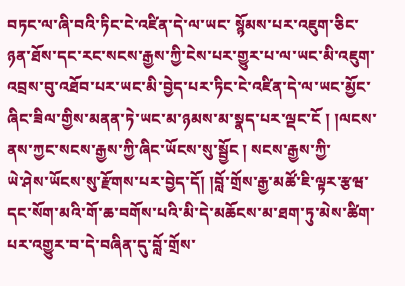བཏང་ལ་ཞི་བའི་ཏིང་ངེ་འཛིན་དེ་ལ་ཡང་ སྙོམས་པར་འཇུག་ཅིང་ཉན་ཐོས་དང་རང་སངས་རྒྱས་ཀྱི་ངེས་པར་གྱུར་པ་ལ་ཡང་མི་འཇུག་འབྲས་བུ་འཐོབ་པར་ཡང་མི་བྱེད་པར་ཏིང་ངེ་འཛིན་དེ་ལ་ཡང་མྱོང་ཞིང་ཟིལ་གྱིས་མནན་ཏེ་ཡང་མ་ཉམས་མ་སྣད་པར་ལྡང་ངོ ། །ལངས་ནས་ཀྱང་སངས་རྒྱས་ཀྱི་ཞིང་ཡོངས་སུ་སྦྱོང ། སངས་རྒྱས་ཀྱི་
ཡེ་ཤེས་ཡོངས་སུ་རྫོགས་པར་བྱེད་དོ། །བློ་གྲོས་རྒྱ་མཚོ་ཇི་ལྟར་རྩཝ་དང་སོག་མའི་གོ་ཆ་བགོས་པའི་མི་དེ་མཆོངས་མ་ཐག་ཏུ་མེས་ཚིག་པར་འགྱུར་བ་དེ་བཞིན་དུ་བློ་གྲོས་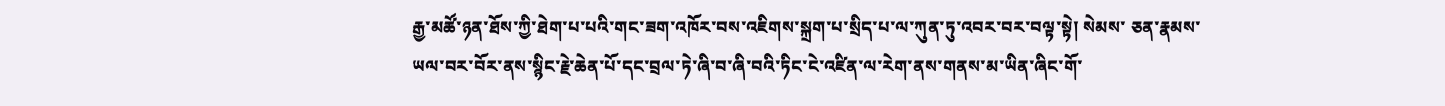རྒྱ་མཚོ་ཉན་ཐོས་ཀྱི་ཐེག་པ་པའི་གང་ཟག་འཁོར་བས་འཇིགས་སྐྲག་པ་སྲིད་པ་ལ་ཀུན་ཏུ་འབར་བར་བལྟ་སྟེ། སེམས་ ཅན་རྣམས་ཡལ་བར་བོར་ནས་སྙིང་རྗེ་ཆེན་པོ་དང་བྲལ་ཏེ་ཞི་བ་ཞི་བའི་ཏིང་ངེ་འཛིན་ལ་རེག་ནས་གནས་མ་ཡིན་ཞིང་གོ་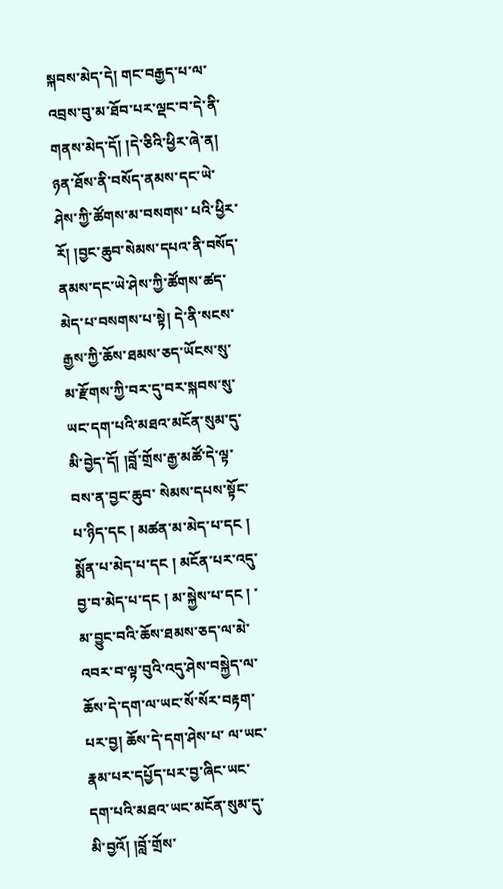སྐབས་མེད་དེ། གང་བརྒྱད་པ་ལ་འབྲས་བུ་མ་ཐོབ་པར་ལྡང་བ་དེ་ནི་གནས་མེད་དོ། །དེ་ཅིའི་ཕྱིར་ཞེ་ན། ཉན་ཐོས་ནི་བསོད་ནམས་དང་ཡེ་ཤེས་ཀྱི་ཚོགས་མ་བསགས་ པའི་ཕྱིར་རོ། །བྱང་ཆུབ་སེམས་དཔའ་ནི་བསོད་ནམས་དང་ཡེ་ཤེས་ཀྱི་ཚོགས་ཚད་མེད་པ་བསགས་པ་སྟེ། དེ་ནི་སངས་རྒྱས་ཀྱི་ཆོས་ཐམས་ཅད་ཡོངས་སུ་མ་རྫོགས་ཀྱི་བར་དུ་བར་སྐབས་སུ་ཡང་དག་པའི་མཐའ་མངོན་སུམ་དུ་མི་བྱེད་དོ། །བློ་གྲོས་རྒྱ་མཚོ་དེ་ལྟ་བས་ན་བྱང་ཆུབ་ སེམས་དཔས་སྟོང་པ་ཉིད་དང ། མཚན་མ་མེད་པ་དང ། སྨོན་པ་མེད་པ་དང ། མངོན་པར་འདུ་བྱ་བ་མེད་པ་དང ། མ་སྐྱེས་པ་དང ། ་མ་བྱུང་བའི་ཆོས་ཐམས་ཅད་ལ་མེ་འབར་བ་ལྟ་བུའི་འདུ་ཤེས་བསྐྱེད་ལ་ཆོས་དེ་དག་ལ་ཡང་སོ་སོར་བརྟག་པར་བྱ། ཆོས་དེ་དག་ཤེས་པ་ ལ་ཡང་རྣམ་པར་དཔྱོད་པར་བྱ་ཞིང་ཡང་དག་པའི་མཐའ་ཡང་མངོན་སུམ་དུ་མི་བྱའོ། །བློ་གྲོས་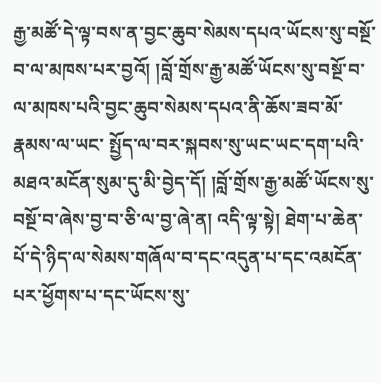རྒྱ་མཚོ་དེ་ལྟ་བས་ན་བྱང་ཆུབ་སེམས་དཔའ་ཡོངས་སུ་བསྔོ་བ་ལ་མཁས་པར་བྱའོ། །བློ་གྲོས་རྒྱ་མཚོ་ཡོངས་སུ་བསྔོ་བ་ལ་མཁས་པའི་བྱང་ཆུབ་སེམས་དཔའ་ནི་ཆོས་ཟབ་མོ་རྣམས་ལ་ཡང་ སྤྱོད་ལ་བར་སྐབས་སུ་ཡང་ཡང་དག་པའི་མཐའ་མངོན་སུམ་དུ་མི་བྱེད་དོ། །བློ་གྲོས་རྒྱ་མཚོ་ཡོངས་སུ་བསྔོ་བ་ཞེས་བྱ་བ་ཅི་ལ་བྱ་ཞེ་ན། འདི་ལྟ་སྟེ། ཐེག་པ་ཆེན་པོ་དེ་ཉིད་ལ་སེམས་གཞོལ་བ་དང་འདུན་པ་དང་འམངོན་པར་ཕྱོགས་པ་དང་ཡོངས་སུ་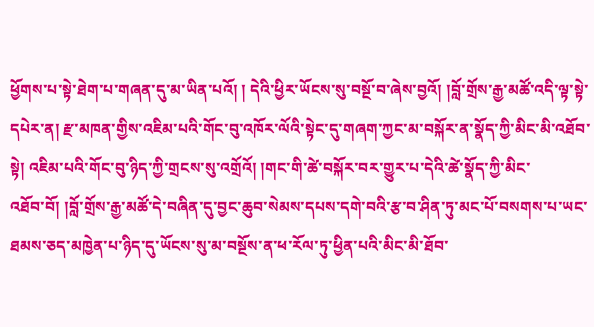ཕྱོགས་པ་སྟེ་ཐེག་པ་གཞན་དུ་མ་ཡིན་པའོ། ། དེའི་ཕྱིར་ཡོངས་སུ་བསྔོ་བ་ཞེས་བྱའོ། །བློ་གྲོས་རྒྱ་མཚོ་འདི་ལྟ་སྟེ་དཔེར་ན། རྫ་མཁན་གྱིས་འཇིམ་པའི་གོང་བུ་འཁོར་ལོའི་སྟེང་དུ་གཞག་ཀྱང་མ་བསྐོར་ན་སྣོད་ཀྱི་མིང་མི་འཐོབ་སྟེ། འཇིམ་པའི་གོང་བུ་ཉིད་ཀྱི་གྲངས་སུ་འགྲོའོ། །གང་གི་ཚེ་བསྐོར་བར་གྱུར་པ་དེའི་ཚེ་སྣོད་ཀྱི་མིང་
འཐོབ་བོ། །བློ་གྲོས་རྒྱ་མཚོ་དེ་བཞིན་དུ་བྱང་ཆུབ་སེམས་དཔས་དགེ་བའི་རྩ་བ་ཤིན་ཏུ་མང་པོ་བསགས་པ་ཡང་ཐམས་ཅད་མཁྱེན་པ་ཉིད་དུ་ཡོངས་སུ་མ་བསྔོས་ན་ཕ་རོལ་ཏུ་ཕྱིན་པའི་མིང་མི་ཐོབ་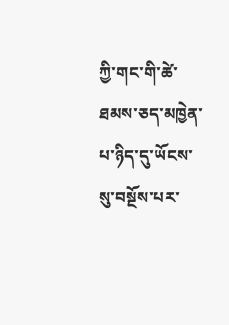ཀྱི་གང་གི་ཚེ་ཐམས་ཅད་མཁྱེན་པ་ཉིད་དུ་ཡོངས་སུ་བསྔོས་པར་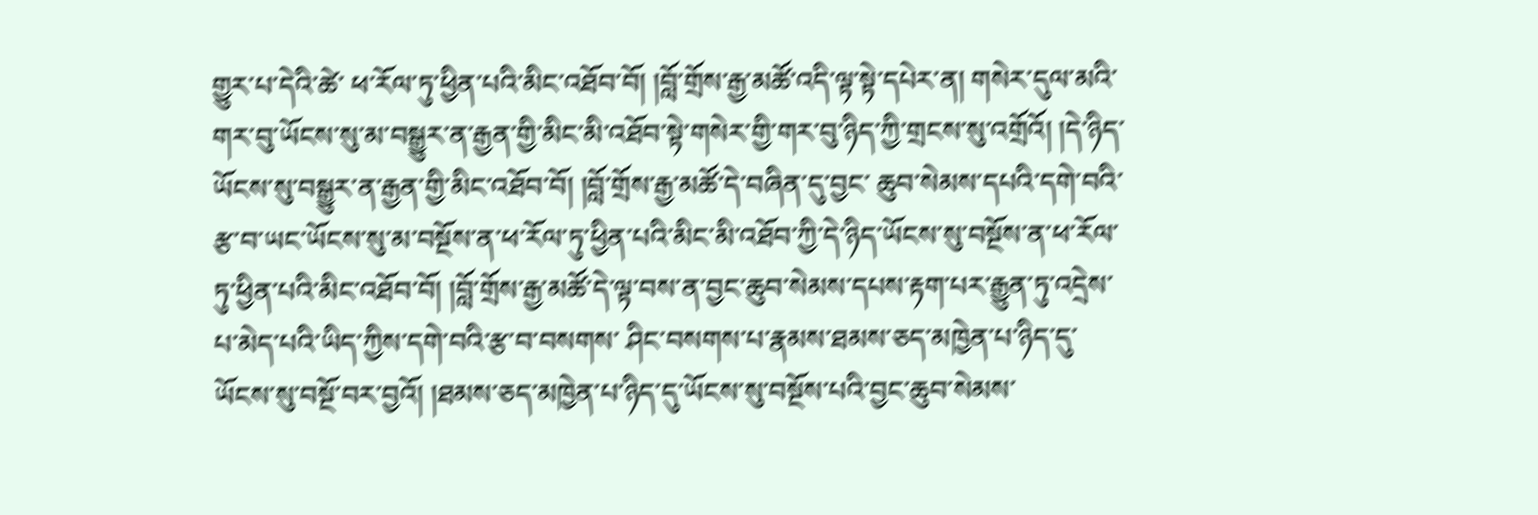གྱུར་པ་དེའི་ཚེ་ ཕ་རོལ་ཏུ་ཕྱིན་པའི་མིང་འཐོབ་བོ། །བློ་གྲོས་རྒྱ་མཚོ་འདི་ལྟ་སྟེ་དཔེར་ན། གསེར་དུལ་མའི་གར་བུ་ཡོངས་སུ་མ་བསྒྱུར་ན་རྒྱན་གྱི་མིང་མི་འཐོབ་སྟེ་གསེར་གྱི་གར་བུ་ཉིད་ཀྱི་གྲངས་སུ་འགྲོའོ། །དེ་ཉིད་ཡོངས་སུ་བསྒྱུར་ན་རྒྱན་གྱི་མིང་འཐོབ་བོ། །བློ་གྲོས་རྒྱ་མཚོ་དེ་བཞིན་དུ་བྱང་ ཆུབ་སེམས་དཔའི་དགེ་བའི་རྩ་བ་ཡང་ཡོངས་སུ་མ་བསྔོས་ན་ཕ་རོལ་ཏུ་ཕྱིན་པའི་མིང་མི་འཐོབ་ཀྱི་དེ་ཉིད་ཡོངས་སུ་བསྔོས་ན་ཕ་རོལ་ཏུ་ཕྱིན་པའི་མིང་འཐོབ་བོ། །བློ་གྲོས་རྒྱ་མཚོ་དེ་ལྟ་བས་ན་བྱང་ཆུབ་སེམས་དཔས་རྟག་པར་རྒྱུན་ཏུ་འདྲེས་པ་མེད་པའི་ཡིད་ཀྱིས་དགེ་བའི་རྩ་བ་བསགས་ ཤིང་བསགས་པ་རྣམས་ཐམས་ཅད་མཁྱེན་པ་ཉིད་དུ་ཡོངས་སུ་བསྔོ་བར་བྱའོ། །ཐམས་ཅད་མཁྱེན་པ་ཉིད་དུ་ཡོངས་སུ་བསྔོས་པའི་བྱང་ཆུབ་སེམས་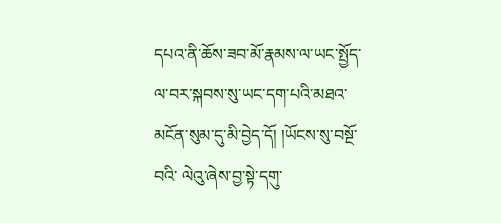དཔའ་ནི་ཆོས་ཟབ་མོ་རྣམས་ལ་ཡང་སྤྱོད་ལ་བར་སྐབས་སུ་ཡང་དག་པའི་མཐའ་མངོན་སུམ་དུ་མི་བྱེད་དོ། །ཡོངས་སུ་བསྔོ་བའི་ ལེའུ་ཞེས་བྱ་སྟེ་དགུ་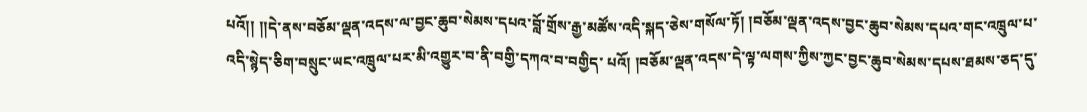པའོ།། །།དེ་ནས་བཅོམ་ལྡན་འདས་ལ་བྱང་ཆུབ་སེམས་དཔའ་བློ་གྲོས་རྒྱ་མཚོས་འདི་སྐད་ཅེས་གསོལ་ཏོ། །བཅོམ་ལྡན་འདས་བྱང་ཆུབ་སེམས་དཔའ་གང་འཁྲུལ་པ་འདི་སྙེད་ཅིག་བསྲུང་ཡང་འཁྲུལ་པར་མི་འགྱུར་བ་ནི་བགྱི་དཀའ་བ་བགྱིད་ པའོ། །བཅོམ་ལྡན་འདས་དེ་ལྟ་ལགས་ཀྱིས་ཀྱང་བྱང་ཆུབ་སེམས་དཔས་ཐམས་ཅད་དུ་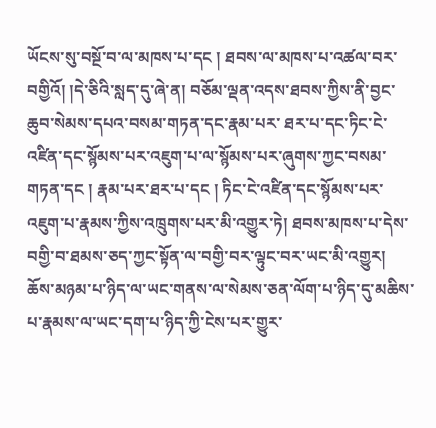ཡོངས་སུ་བསྔོ་བ་ལ་མཁས་པ་དང ། ཐབས་ལ་མཁས་པ་འཚལ་བར་བགྱིའོ། །དེ་ཅིའི་སླད་དུ་ཞེ་ན། བཅོམ་ལྡན་འདས་ཐབས་ཀྱིས་ནི་བྱང་ཆུབ་སེམས་དཔའ་བསམ་གཏན་དང་རྣམ་པར་ ཐར་པ་དང་ཏིང་ངེ་འཛིན་དང་སྙོམས་པར་འཇུག་པ་ལ་སྙོམས་པར་ཞུགས་ཀྱང་བསམ་གཏན་དང ། རྣམ་པར་ཐར་པ་དང ། ཏིང་ངེ་འཛིན་དང་སྙོམས་པར་འཇུག་པ་རྣམས་ཀྱིས་འཁྲུགས་པར་མི་འགྱུར་ཏེ། ཐབས་མཁས་པ་དེས་བགྱི་བ་ཐམས་ཅད་ཀྱང་སྟོན་ལ་བགྱི་བར་ལྟུང་བར་ཡང་མི་འགྱུར།
ཆོས་མཉམ་པ་ཉིད་ལ་ཡང་གནས་ལ་སེམས་ཅན་ལོག་པ་ཉིད་དུ་མཆིས་པ་རྣམས་ལ་ཡང་དག་པ་ཉིད་ཀྱི་ངེས་པར་གྱུར་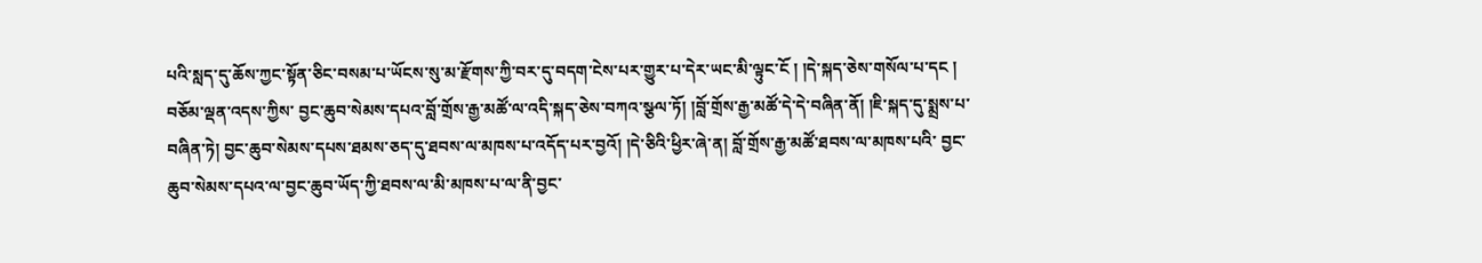པའི་སླད་དུ་ཆོས་ཀྱང་སྟོན་ཅིང་བསམ་པ་ཡོངས་སུ་མ་རྫོགས་ཀྱི་བར་དུ་བདག་ངེས་པར་གྱུར་པ་དེར་ཡང་མི་ལྟུང་ངོ ། །དེ་སྐད་ཅེས་གསོལ་པ་དང ། བཅོམ་ལྡན་འདས་ཀྱིས་ བྱང་ཆུབ་སེམས་དཔའ་བློ་གྲོས་རྒྱ་མཚོ་ལ་འདི་སྐད་ཅེས་བཀའ་སྩལ་ཏོ། །བློ་གྲོས་རྒྱ་མཚོ་དེ་དེ་བཞིན་ནོ། །ཇི་སྐད་དུ་སྨྲས་པ་བཞིན་ཏེ། བྱང་ཆུབ་སེམས་དཔས་ཐམས་ཅད་དུ་ཐབས་ལ་མཁས་པ་འདོད་པར་བྱའོ། །དེ་ཅིའི་ཕྱིར་ཞེ་ན། བློ་གྲོས་རྒྱ་མཚོ་ཐབས་ལ་མཁས་པའི་ བྱང་ཆུབ་སེམས་དཔའ་ལ་བྱང་ཆུབ་ཡོད་ཀྱི་ཐབས་ལ་མི་མཁས་པ་ལ་ནི་བྱང་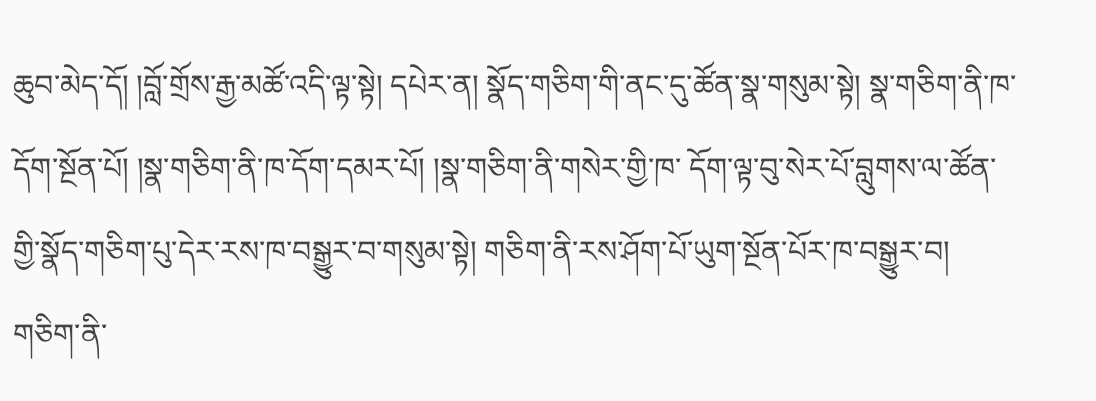ཆུབ་མེད་དོ། །བློ་གྲོས་རྒྱ་མཚོ་འདི་ལྟ་སྟེ། དཔེར་ན། སྣོད་གཅིག་གི་ནང་དུ་ཚོན་སྣ་གསུམ་སྟེ། སྣ་གཅིག་ནི་ཁ་དོག་སྔོན་པོ། །སྣ་གཅིག་ནི་ཁ་དོག་དམར་པོ། །སྣ་གཅིག་ནི་གསེར་གྱི་ཁ་ དོག་ལྟ་བུ་སེར་པོ་བླུགས་ལ་ཚོན་གྱི་སྣོད་གཅིག་པུ་དེར་རས་ཁ་བསྒྱུར་བ་གསུམ་སྟེ། གཅིག་ནི་རས་ཤོག་པོ་ཡུག་སྔོན་པོར་ཁ་བསྒྱུར་བ། གཅིག་ནི་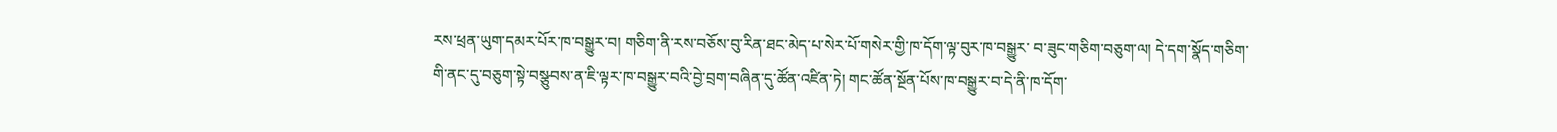རས་ཕྲན་ཡུག་དམར་པོར་ཁ་བསྒྱུར་བ། གཅིག་ནི་རས་བཅོས་བུ་རིན་ཐང་མེད་པ་སེར་པོ་གསེར་གྱི་ཁ་དོག་ལྟ་བུར་ཁ་བསྒྱུར་ བ་ཟུང་གཅིག་བཅུག་ལ། དེ་དག་སྣོད་གཅིག་གི་ནང་དུ་བཅུག་སྟེ་བསྩུབས་ན་ཇི་ལྟར་ཁ་བསྒྱུར་བའི་བྱེ་བྲག་བཞིན་དུ་ཚོན་འཛིན་ཏེ། གང་ཚོན་སྔོན་པོས་ཁ་བསྒྱུར་བ་དེ་ནི་ཁ་དོག་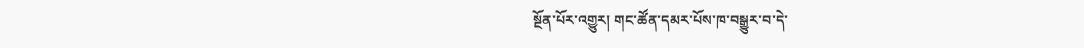སྔོན་པོར་འགྱུར། གང་ཚོན་དམར་པོས་ཁ་བསྒྱུར་བ་དེ་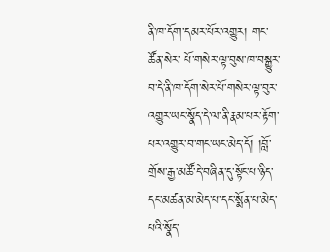ནི་ཁ་དོག་དམར་པོར་འགྱུར། གང་ཚོན་སེར་ པོ་གསེར་ལྟ་བུས་ཁ་བསྒྱུར་བ་དེ་ནི་ཁ་དོག་སེར་པོ་གསེར་ལྟ་བུར་འགྱུར་ཡང་སྣོད་དེ་ལ་ནི་རྣམ་པར་རྟོག་པར་འགྱུར་བ་གང་ཡང་མེད་དོ། །བློ་གྲོས་རྒྱ་མཚོ་དེ་བཞིན་དུ་སྟོང་པ་ཉིད་དང་མཚན་མ་མེད་པ་དང་སྨོན་པ་མེད་པའི་སྣོད་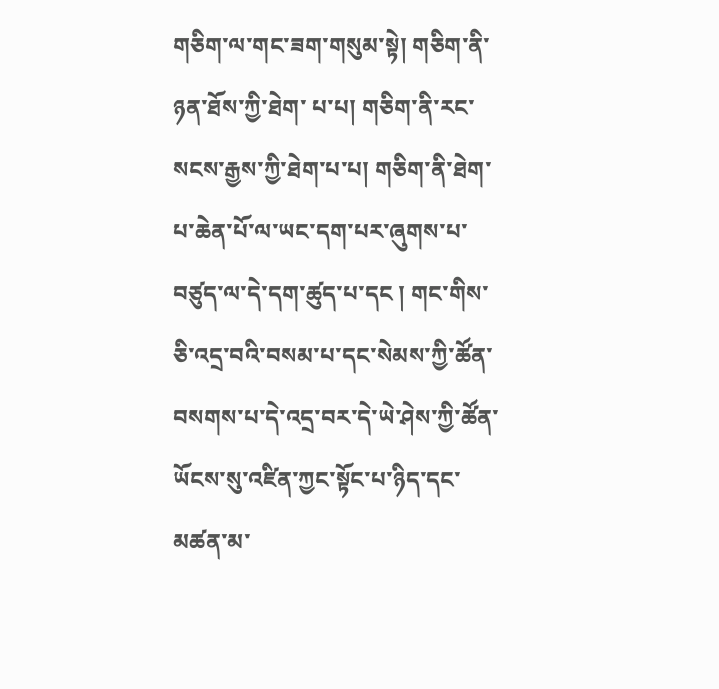གཅིག་ལ་གང་ཟག་གསུམ་སྟེ། གཅིག་ནི་ཉན་ཐོས་ཀྱི་ཐེག་ པ་པ། གཅིག་ནི་རང་སངས་རྒྱས་ཀྱི་ཐེག་པ་པ། གཅིག་ནི་ཐེག་པ་ཆེན་པོ་ལ་ཡང་དག་པར་ཞུགས་པ་བཙུད་ལ་དེ་དག་ཚུད་པ་དང ། གང་གིས་ཅི་འདྲ་བའི་བསམ་པ་དང་སེམས་ཀྱི་ཚོན་བསགས་པ་དེ་འདྲ་བར་དེ་ཡེ་ཤེས་ཀྱི་ཚོན་ཡོངས་སུ་འཛིན་ཀྱང་སྟོང་པ་ཉིད་དང་མཚན་མ་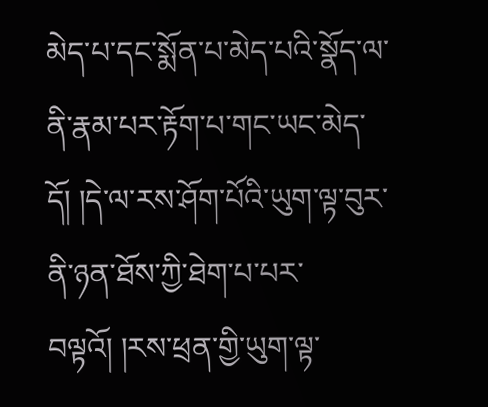མེད་པ་དང་སྨོན་པ་མེད་པའི་སྣོད་ལ་ནི་རྣམ་པར་རྟོག་པ་གང་ཡང་མེད་དོ། །དེ་ལ་རས་ཤོག་པོའི་ཡུག་ལྟ་བུར་ནི་ཉན་ཐོས་ཀྱི་ཐེག་པ་པར་བལྟའོ། །རས་ཕྲན་གྱི་ཡུག་ལྟ་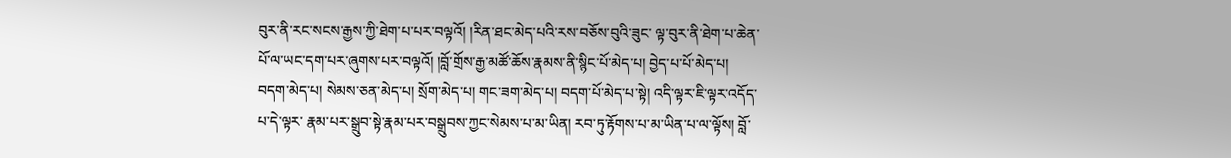བུར་ནི་རང་སངས་རྒྱས་ཀྱི་ཐེག་པ་པར་བལྟའོ། །རིན་ཐང་མེད་པའི་རས་བཅོས་བུའི་ཟུང་ ལྟ་བུར་ནི་ཐེག་པ་ཆེན་པོ་ལ་ཡང་དག་པར་ཞུགས་པར་བལྟའོ། །བློ་གྲོས་རྒྱ་མཚོ་ཆོས་རྣམས་ནི་སྙིང་པོ་མེད་པ། བྱེད་པ་པོ་མེད་པ། བདག་མེད་པ། སེམས་ཅན་མེད་པ། སྲོག་མེད་པ། གང་ཟག་མེད་པ། བདག་པོ་མེད་པ་སྟེ། འདི་ལྟར་ཇི་ལྟར་འདོད་པ་དེ་ལྟར་ རྣམ་པར་སྒྲུབ་སྟེ་རྣམ་པར་བསྒྲུབས་ཀྱང་སེམས་པ་མ་ཡིན། རབ་ཏུ་རྟོགས་པ་མ་ཡིན་པ་ལ་ལྟོས། བློ་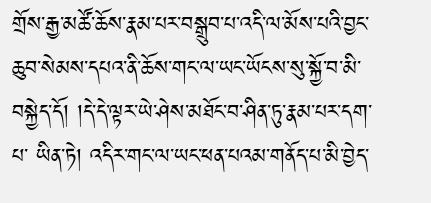གྲོས་རྒྱ་མཚོ་ཆོས་རྣམ་པར་བསྒྲུབ་པ་འདི་ལ་མོས་པའི་བྱང་ཆུབ་སེམས་དཔའ་ནི་ཆོས་གང་ལ་ཡང་ཡོངས་སུ་སྐྱོ་བ་མི་བསྐྱེད་དོ། །དེ་དེ་ལྟར་ཡེ་ཤེས་མཐོང་བ་ཤིན་ཏུ་རྣམ་པར་དག་པ་ ཡིན་ཏེ། འདིར་གང་ལ་ཡང་ཕན་པའམ་གནོད་པ་མི་བྱེད་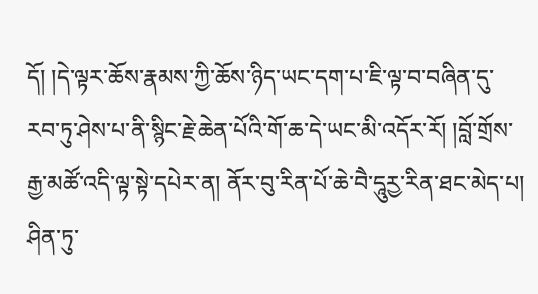དོ། །དེ་ལྟར་ཆོས་རྣམས་ཀྱི་ཆོས་ཉིད་ཡང་དག་པ་ཇི་ལྟ་བ་བཞིན་དུ་རབ་ཏུ་ཤེས་པ་ནི་སྙིང་རྗེ་ཆེན་པོའི་གོ་ཆ་དེ་ཡང་མི་འདོར་རོ། །བློ་གྲོས་རྒྱ་མཚོ་འདི་ལྟ་སྟེ་དཔེར་ན། ནོར་བུ་རིན་པོ་ཆེ་བཻ་དཱུརྱ་རིན་ཐང་མེད་པ། ཤིན་ཏུ་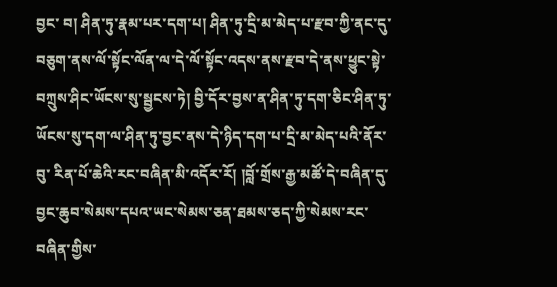བྱང་ བ། ཤིན་ཏུ་རྣམ་པར་དག་པ། ཤིན་ཏུ་དྲི་མ་མེད་པ་རྫབ་ཀྱི་ནང་དུ་བཅུག་ནས་ལོ་སྟོང་ལོན་ལ་དེ་ལོ་སྟོང་འདས་ནས་རྫབ་དེ་ནས་ཕྱུང་སྟེ་བཀྲུས་ཤིང་ཡོངས་སུ་སྦྱངས་ཏེ། བྱི་དོར་བྱས་ན་ཤིན་ཏུ་དག་ཅིང་ཤིན་ཏུ་ཡོངས་སུ་དག་ལ་ཤིན་ཏུ་བྱང་ནས་དེ་ཉིད་དག་པ་དྲི་མ་མེད་པའི་ནོར་བུ་ རིན་པོ་ཆེའི་རང་བཞིན་མི་འདོར་རོ། །བློ་གྲོས་རྒྱ་མཚོ་དེ་བཞིན་དུ་བྱང་ཆུབ་སེམས་དཔའ་ཡང་སེམས་ཅན་ཐམས་ཅད་ཀྱི་སེམས་རང་བཞིན་གྱིས་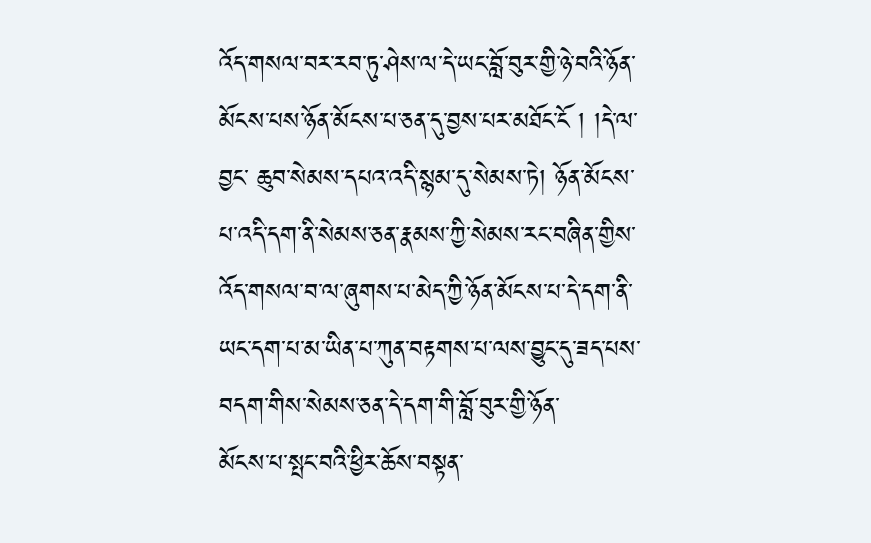འོད་གསལ་བར་རབ་ཏུ་ཤེས་ལ་དེ་ཡང་བློ་བུར་གྱི་ཉེ་བའི་ཉོན་མོངས་པས་ཉོན་མོངས་པ་ཅན་དུ་བྱས་པར་མཐོང་ངོ ། །དེ་ལ་བྱང་ ཆུབ་སེམས་དཔའ་འདི་སྙམ་དུ་སེམས་ཏེ། ཉོན་མོངས་པ་འདི་དག་ནི་སེམས་ཅན་རྣམས་ཀྱི་སེམས་རང་བཞིན་གྱིས་འོད་གསལ་བ་ལ་ཞུགས་པ་མེད་ཀྱི་ཉོན་མོངས་པ་དེ་དག་ནི་ཡང་དག་པ་མ་ཡིན་པ་ཀུན་བརྟགས་པ་ལས་བྱུང་དུ་ཟད་པས་བདག་གིས་སེམས་ཅན་དེ་དག་གི་བློ་བུར་གྱི་ཉོན་
མོངས་པ་སྤང་བའི་ཕྱིར་ཆོས་བསྟན་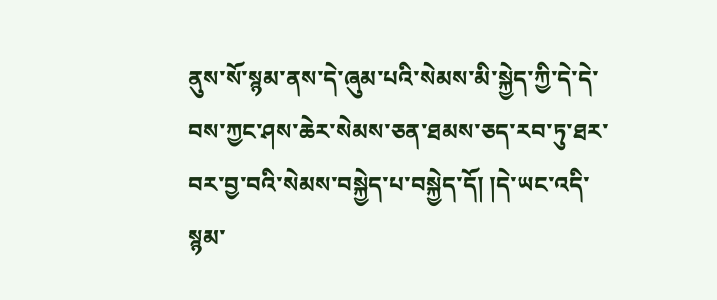ནུས་སོ་སྙམ་ནས་དེ་ཞུམ་པའི་སེམས་མི་སྐྱེད་ཀྱི་དེ་དེ་བས་ཀྱང་ཤས་ཆེར་སེམས་ཅན་ཐམས་ཅད་རབ་ཏུ་ཐར་བར་བྱ་བའི་སེམས་བསྐྱེད་པ་བསྐྱེད་དོ། །དེ་ཡང་འདི་སྙམ་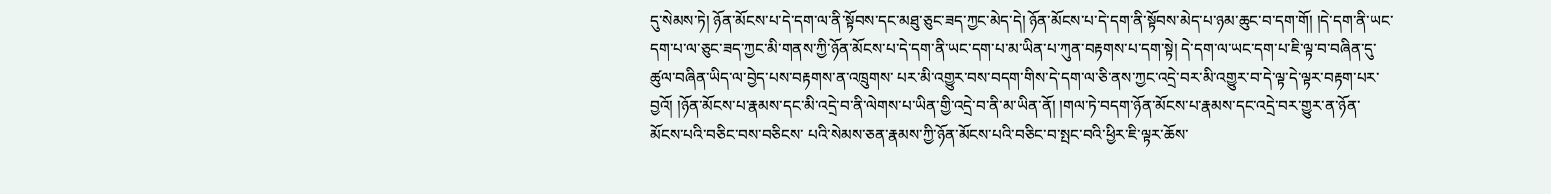དུ་སེམས་ཏེ། ཉོན་མོངས་པ་དེ་དག་ལ་ནི་སྟོབས་དང་མཐུ་ཅུང་ཟད་ཀྱང་མེད་དེ། ཉོན་མོངས་པ་དེ་དག་ནི་སྟོབས་མེད་པ་ཉམ་ཆུང་བ་དག་གོ། །དེ་དག་ནི་ཡང་དག་པ་ལ་ཅུང་ཟད་ཀྱང་མི་གནས་ཀྱི་ཉོན་མོངས་པ་དེ་དག་ནི་ཡང་དག་པ་མ་ཡིན་པ་ཀུན་བརྟགས་པ་དག་སྟེ། དེ་དག་ལ་ཡང་དག་པ་ཇི་ལྟ་བ་བཞིན་དུ་ཚུལ་བཞིན་ཡིད་ལ་བྱེད་པས་བརྟགས་ན་འཁྲུགས་ པར་མི་འགྱུར་བས་བདག་གིས་དེ་དག་ལ་ཅི་ནས་ཀྱང་འདྲེ་བར་མི་འགྱུར་བ་དེ་ལྟ་དེ་ལྟར་བརྟག་པར་བྱའོ། །ཉོན་མོངས་པ་རྣམས་དང་མི་འདྲེ་བ་ནི་ལེགས་པ་ཡིན་གྱི་འདྲེ་བ་ནི་མ་ཡིན་ནོ། །གལ་ཏེ་བདག་ཉོན་མོངས་པ་རྣམས་དང་འདྲེ་བར་གྱུར་ན་ཉོན་མོངས་པའི་བཅིང་བས་བཅིངས་ པའི་སེམས་ཅན་རྣམས་ཀྱི་ཉོན་མོངས་པའི་བཅིང་བ་སྤང་བའི་ཕྱིར་ཇི་ལྟར་ཆོས་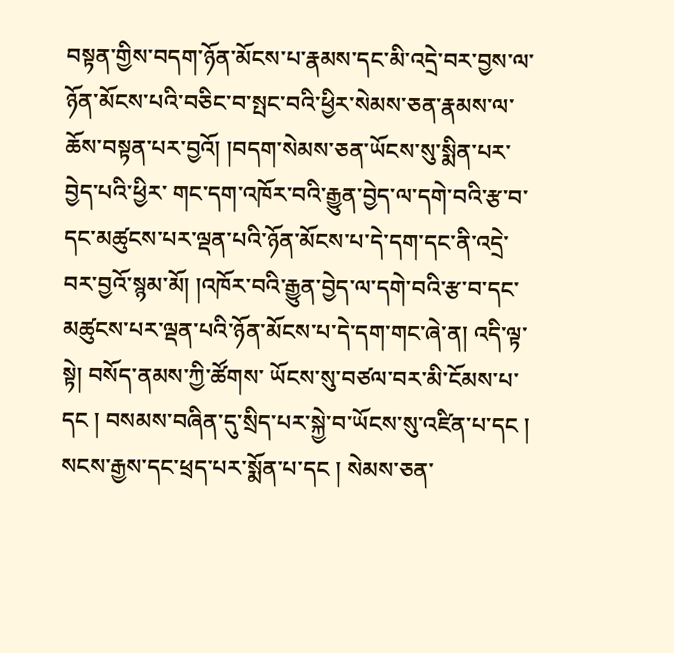བསྟན་གྱིས་བདག་ཉོན་མོངས་པ་རྣམས་དང་མི་འདྲེ་བར་བྱས་ལ་ཉོན་མོངས་པའི་བཅིང་བ་སྤང་བའི་ཕྱིར་སེམས་ཅན་རྣམས་ལ་ཆོས་བསྟན་པར་བྱའོ། །བདག་སེམས་ཅན་ཡོངས་སུ་སྨིན་པར་བྱེད་པའི་ཕྱིར་ གང་དག་འཁོར་བའི་རྒྱུན་བྱེད་ལ་དགེ་བའི་རྩ་བ་དང་མཚུངས་པར་ལྡན་པའི་ཉོན་མོངས་པ་དེ་དག་དང་ནི་འདྲེ་བར་བྱའོ་སྙམ་མོ། །འཁོར་བའི་རྒྱུན་བྱེད་ལ་དགེ་བའི་རྩ་བ་དང་མཚུངས་པར་ལྡན་པའི་ཉོན་མོངས་པ་དེ་དག་གང་ཞེ་ན། འདི་ལྟ་སྟེ། བསོད་ནམས་ཀྱི་ཚོགས་ ཡོངས་སུ་བཙལ་བར་མི་ངོམས་པ་དང ། བསམས་བཞིན་དུ་སྲིད་པར་སྐྱེ་བ་ཡོངས་སུ་འཛིན་པ་དང ། སངས་རྒྱས་དང་ཕྲད་པར་སྨོན་པ་དང ། སེམས་ཅན་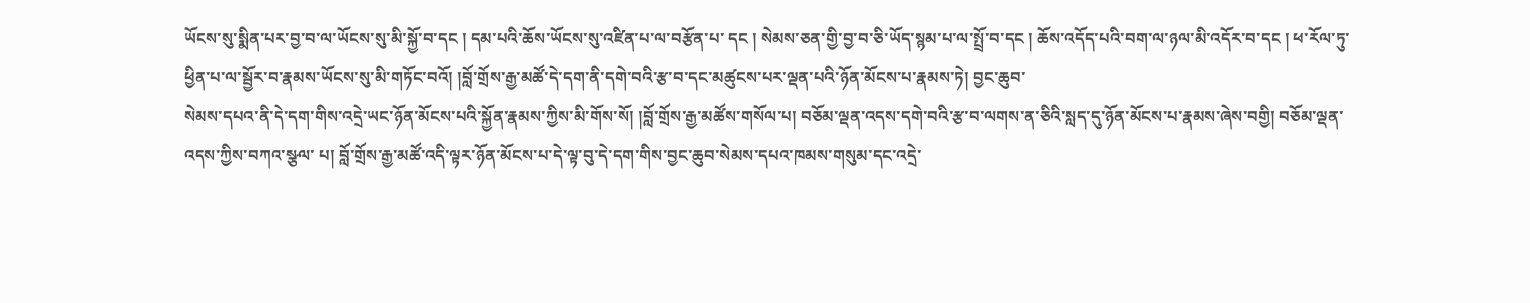ཡོངས་སུ་སྨིན་པར་བྱ་བ་ལ་ཡོངས་སུ་མི་སྐྱོ་བ་དང ། དམ་པའི་ཆོས་ཡོངས་སུ་འཛིན་པ་ལ་བརྩོན་པ་ དང ། སེམས་ཅན་གྱི་བྱ་བ་ཅི་ཡོད་སྙམ་པ་ལ་སྤྲོ་བ་དང ། ཆོས་འདོད་པའི་བག་ལ་ཉལ་མི་འདོར་བ་དང ། ཕ་རོལ་ཏུ་ཕྱིན་པ་ལ་སྦྱོར་བ་རྣམས་ཡོངས་སུ་མི་གཏོང་བའོ། །བློ་གྲོས་རྒྱ་མཚོ་དེ་དག་ནི་དགེ་བའི་རྩ་བ་དང་མཚུངས་པར་ལྡན་པའི་ཉོན་མོངས་པ་རྣམས་ཏེ། བྱང་ཆུབ་
སེམས་དཔའ་ནི་དེ་དག་གིས་འདྲེ་ཡང་ཉོན་མོངས་པའི་སྐྱོན་རྣམས་ཀྱིས་མི་གོས་སོ། །བློ་གྲོས་རྒྱ་མཚོས་གསོལ་པ། བཅོམ་ལྡན་འདས་དགེ་བའི་རྩ་བ་ལགས་ན་ཅིའི་སླད་དུ་ཉོན་མོངས་པ་རྣམས་ཞེས་བགྱི། བཅོམ་ལྡན་འདས་ཀྱིས་བཀའ་སྩལ་ པ། བློ་གྲོས་རྒྱ་མཚོ་འདི་ལྟར་ཉོན་མོངས་པ་དེ་ལྟ་བུ་དེ་དག་གིས་བྱང་ཆུབ་སེམས་དཔའ་ཁམས་གསུམ་དང་འདྲེ་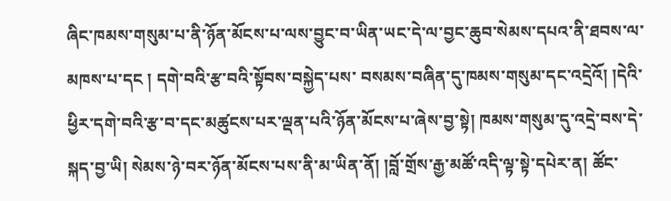ཞིང་ཁམས་གསུམ་པ་ནི་ཉོན་མོངས་པ་ལས་བྱུང་བ་ཡིན་ཡང་དེ་ལ་བྱང་ཆུབ་སེམས་དཔའ་ནི་ཐབས་ལ་མཁས་པ་དང ། དགེ་བའི་རྩ་བའི་སྟོབས་བསྐྱེད་པས་ བསམས་བཞིན་དུ་ཁམས་གསུམ་དང་འདྲེའོ། །དེའི་ཕྱིར་དགེ་བའི་རྩ་བ་དང་མཚུངས་པར་ལྡན་པའི་ཉོན་མོངས་པ་ཞེས་བྱ་སྟེ། ཁམས་གསུམ་དུ་འདྲེ་བས་དེ་སྐད་བྱ་ཡི། སེམས་ཉེ་བར་ཉོན་མོངས་པས་ནི་མ་ཡིན་ནོ། །བློ་གྲོས་རྒྱ་མཚོ་འདི་ལྟ་སྟེ་དཔེར་ན། ཚོང་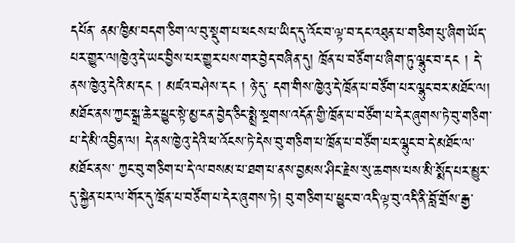དཔོན་ ནམ་ཁྱིམ་བདག་ཅིག་ལ་བུ་སྡུག་པ་ཕངས་པ་ཡིད་དུ་འོང་བ་ལྟ་བ་དང་འཐུན་པ་གཅིག་པུ་ཞིག་ཡོད་པར་གྱུར་ལ།ཁྱེའུ་དེ་ཡང་བྱིས་པར་གྱུར་པས་གར་བྱེད་བཞིན་དུ། ཁྲོན་པ་བཙོག་པ་ཞིག་ཏུ་ལྷུང་བ་དང ། དེ་ནས་ཁྱེའུ་དེའི་མ་དང ། མཛའ་བཤེས་དང ། ཉེ་དུ་ དག་གིས་ཁྱེའུ་དེ་ཁྲོན་པ་བཙོག་པར་ལྷུང་བར་མཐོང་ལ། མཐོང་ནས་ཀྱང་སྒྲ་ཆེར་ཕྱུང་སྟེ་མྱ་ངན་བྱེད་ཅིང་སྨྲེ་སྔགས་འདོན་གྱི་ཁྲོན་པ་བཙོག་པ་དེར་ཞུགས་ཏེ་བུ་གཅིག་པ་དེ་མི་འབྱིན་ལ། དེ་ནས་ཁྱེའུ་དེའི་ཕ་འོངས་ཏེ་དེས་བུ་གཅིག་པ་ཁྲོན་པ་བཙོག་པར་ལྷུང་བ་དེ་མཐོང་ལ་མཐོང་ནས་ ཀྱང་བུ་གཅིག་པ་དེ་ལ་བསམ་པ་ཐག་པ་ནས་བྱམས་ཤིང་རྗེས་སུ་ཆགས་པས་མི་སྨོད་པར་མྱུར་དུ་སྐྱེན་པར་ལ་གོར་དུ་ཁྲོན་པ་བཙོག་པ་དེར་ཞུགས་ཏེ། བུ་གཅིག་པ་ཕྱུང་བ་འདི་ལྟ་བུ་འདི་ནི་བློ་གྲོས་རྒྱ་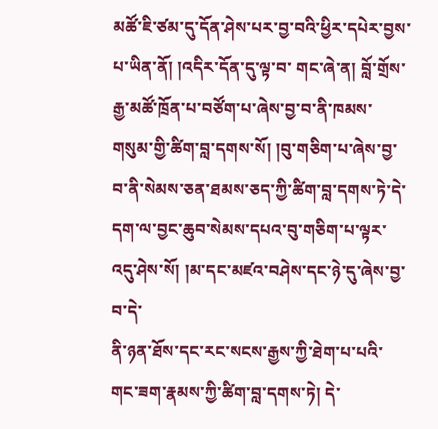མཚོ་ཇི་ཙམ་དུ་དོན་ཤེས་པར་བྱ་བའི་ཕྱིར་དཔེར་བྱས་པ་ཡིན་ནོ། །འདིར་དོན་དུ་ལྟ་བ་ གང་ཞེ་ན། བློ་གྲོས་རྒྱ་མཚོ་ཁྲོན་པ་བཙོག་པ་ཞེས་བྱ་བ་ནི་ཁམས་གསུམ་གྱི་ཚིག་བླ་དགས་སོ། །བུ་གཅིག་པ་ཞེས་བྱ་བ་ནི་སེམས་ཅན་ཐམས་ཅད་ཀྱི་ཚིག་བླ་དགས་ཏེ་དེ་དག་ལ་བྱང་ཆུབ་སེམས་དཔའ་བུ་གཅིག་པ་ལྟར་འདུ་ཤེས་སོ། །མ་དང་མཛའ་བཤེས་དང་ཉེ་དུ་ཞེས་བྱ་བ་དེ་
ནི་ཉན་ཐོས་དང་རང་སངས་རྒྱས་ཀྱི་ཐེག་པ་པའི་གང་ཟག་རྣམས་ཀྱི་ཚིག་བླ་དགས་ཏེ། དེ་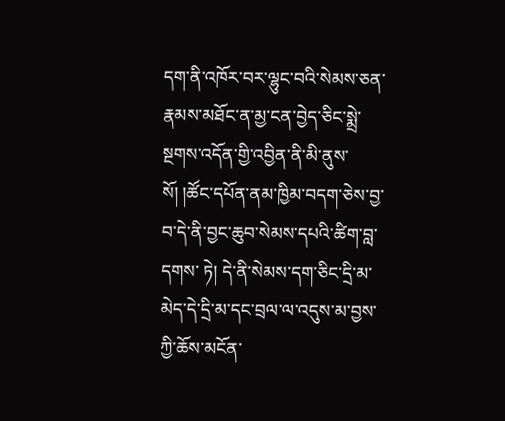དག་ནི་འཁོར་བར་ལྷུང་བའི་སེམས་ཅན་རྣམས་མཐོང་ན་མྱ་ངན་བྱེད་ཅིང་སྨྲེ་སྔགས་འདོན་གྱི་འབྱིན་ནི་མི་ནུས་སོ། །ཚོང་དཔོན་ནམ་ཁྱིམ་བདག་ཅེས་བྱ་བ་དེ་ནི་བྱང་ཆུབ་སེམས་དཔའི་ཚིག་བླ་དགས་ ཏེ། དེ་ནི་སེམས་དག་ཅིང་དྲི་མ་མེད་དེ་དྲི་མ་དང་བྲལ་ལ་འདུས་མ་བྱས་ཀྱི་ཆོས་མངོན་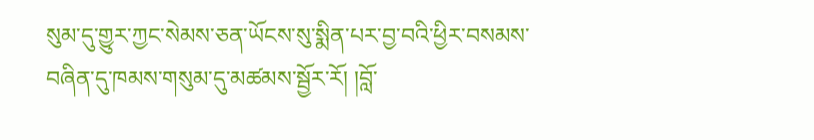སུམ་དུ་གྱུར་ཀྱང་སེམས་ཅན་ཡོངས་སུ་སྨིན་པར་བྱ་བའི་ཕྱིར་བསམས་བཞིན་དུ་ཁམས་གསུམ་དུ་མཚམས་སྦྱོར་རོ། །བློ་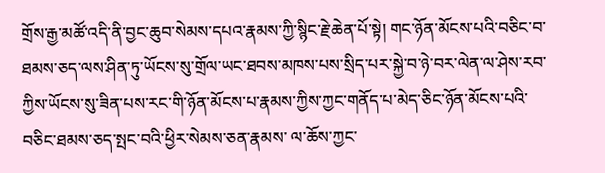གྲོས་རྒྱ་མཚོ་འདི་ནི་བྱང་ཆུབ་སེམས་དཔའ་རྣམས་ཀྱི་སྙིང་རྗེ་ཆེན་པོ་སྟེ། གང་ཉོན་མོངས་པའི་བཅིང་བ་ཐམས་ཅད་ལས་ཤིན་ཏུ་ཡོངས་སུ་གྲོལ་ཡང་ཐབས་མཁས་པས་སྲིད་པར་སྐྱེ་བ་ཉེ་བར་ལེན་ལ་ཤེས་རབ་ཀྱིས་ཡོངས་སུ་ཟིན་པས་རང་གི་ཉོན་མོངས་པ་རྣམས་ཀྱིས་ཀྱང་གནོད་པ་མེད་ཅིང་ཉོན་མོངས་པའི་བཅིང་ཐམས་ཅད་སྤང་བའི་ཕྱིར་སེམས་ཅན་རྣམས་ ལ་ཆོས་ཀྱང་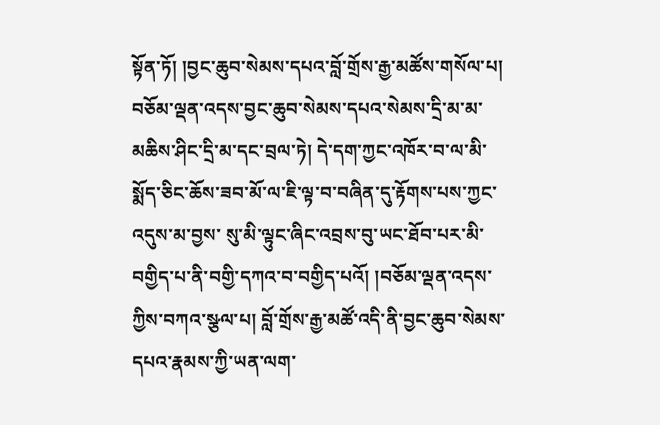སྟོན་ཏོ། །བྱང་ཆུབ་སེམས་དཔའ་བློ་གྲོས་རྒྱ་མཚོས་གསོལ་པ། བཅོམ་ལྡན་འདས་བྱང་ཆུབ་སེམས་དཔའ་སེམས་དྲི་མ་མ་མཆིས་ཤིང་དྲི་མ་དང་བྲལ་ཏེ། དེ་དག་ཀྱང་འཁོར་བ་ལ་མི་སྨོད་ཅིང་ཆོས་ཟབ་མོ་ལ་ཇི་ལྟ་བ་བཞིན་དུ་རྟོགས་པས་ཀྱང་འདུས་མ་བྱས་ སུ་མི་ལྟུང་ཞིང་འབྲས་བུ་ཡང་ཐོབ་པར་མི་བགྱིད་པ་ནི་བགྱི་དཀའ་བ་བགྱིད་པའོ། །བཅོམ་ལྡན་འདས་ཀྱིས་བཀའ་སྩལ་པ། བློ་གྲོས་རྒྱ་མཚོ་འདི་ནི་བྱང་ཆུབ་སེམས་དཔའ་རྣམས་ཀྱི་ཡན་ལག་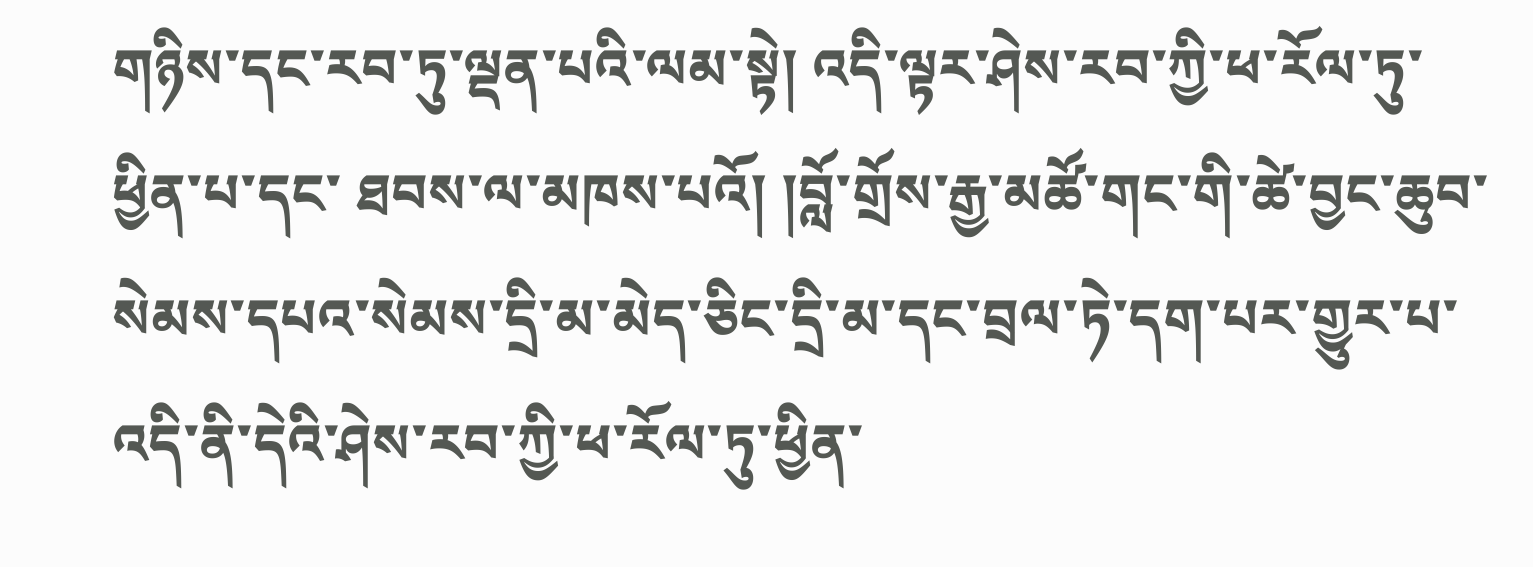གཉིས་དང་རབ་ཏུ་ལྡན་པའི་ལམ་སྟེ། འདི་ལྟར་ཤེས་རབ་ཀྱི་ཕ་རོལ་ཏུ་ཕྱིན་པ་དང་ ཐབས་ལ་མཁས་པའོ། །བློ་གྲོས་རྒྱ་མཚོ་གང་གི་ཚེ་བྱང་ཆུབ་སེམས་དཔའ་སེམས་དྲི་མ་མེད་ཅིང་དྲི་མ་དང་བྲལ་ཏེ་དག་པར་གྱུར་པ་འདི་ནི་དེའི་ཤེས་རབ་ཀྱི་ཕ་རོལ་ཏུ་ཕྱིན་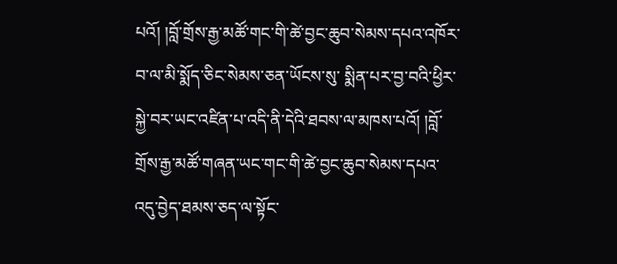པའོ། །བློ་གྲོས་རྒྱ་མཚོ་གང་གི་ཚེ་བྱང་ཆུབ་སེམས་དཔའ་འཁོར་བ་ལ་མི་སྨོད་ཅིང་སེམས་ཅན་ཡོངས་སུ་ སྨིན་པར་བྱ་བའི་ཕྱིར་སྐྱེ་བར་ཡང་འཛིན་པ་འདི་ནི་དེའི་ཐབས་ལ་མཁས་པའོ། །བློ་གྲོས་རྒྱ་མཚོ་གཞན་ཡང་གང་གི་ཚེ་བྱང་ཆུབ་སེམས་དཔའ་འདུ་བྱེད་ཐམས་ཅད་ལ་སྟོང་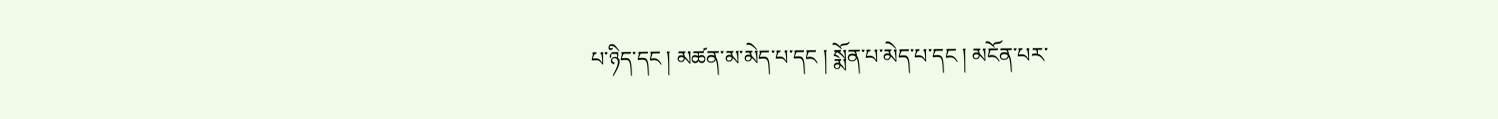པ་ཉིད་དང ། མཚན་མ་མེད་པ་དང ། སྨོན་པ་མེད་པ་དང ། མངོན་པར་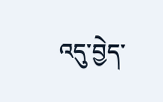འདུ་བྱེད་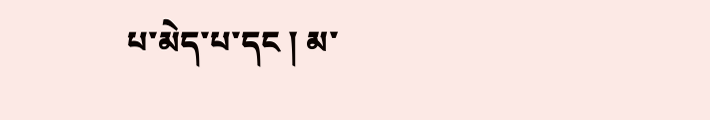པ་མེད་པ་དང ། མ་